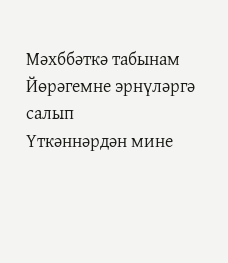Мәхббәткә табынам
Йөрәгемне эрнүләргә салып
Үткәннәрдән мине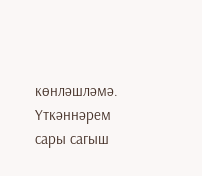көнләшләмә.
Үткәннәрем сары сагыш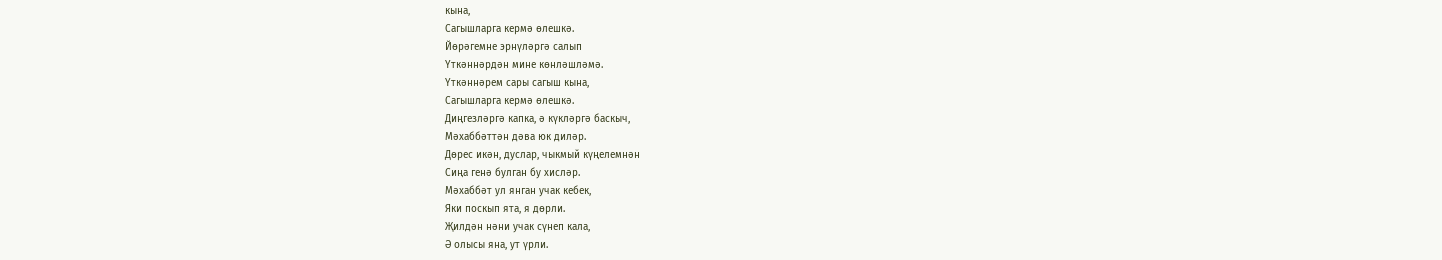кына,
Сагышларга кермә өлешкә.
Йөрәгемне эрнүләргә салып
Үткәннәрдән мине көнләшләмә.
Үткәннәрем сары сагыш кына,
Сагышларга кермә өлешкә.
Диңгезләргә капка, ә күкләргә баскыч,
Мәхаббәттән дәва юк диләр.
Дөрес икән, дуслар, чыкмый күңелемнән
Сиңа генә булган бу хисләр.
Мәхаббәт ул янган учак кебек,
Яки поскып ята, я дөрли.
Җилдән нәни учак сүнеп кала,
Ә олысы яна, ут үрли.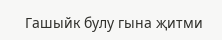Гашыйк булу гына җитми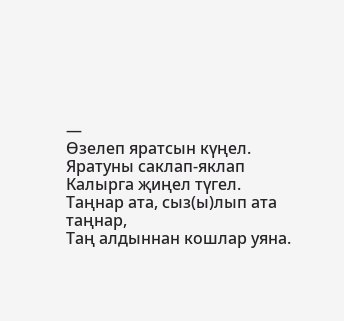—
Өзелеп яратсын күңел.
Яратуны саклап-яклап
Калырга җиңел түгел.
Таңнар ата, сыз(ы)лып ата таңнар,
Таң алдыннан кошлар уяна.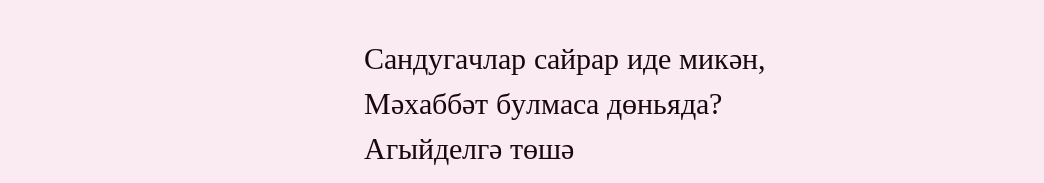Сандугачлар сайрар иде микән,
Мәхаббәт булмаса дөньяда?
Агыйделгә төшә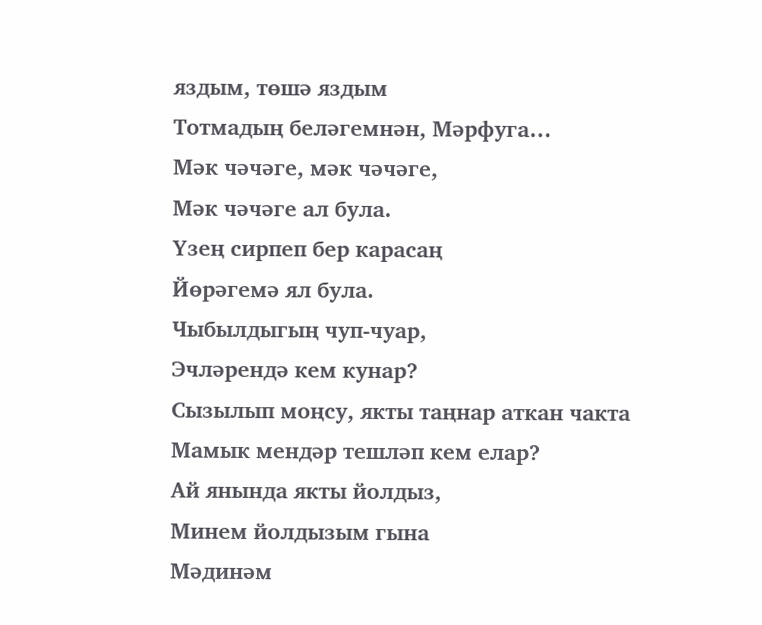яздым, төшә яздым
Тотмадың беләгемнән, Мәрфуга…
Мәк чәчәге, мәк чәчәге,
Мәк чәчәге ал була.
Үзең сирпеп бер карасаң
Йөрәгемә ял була.
Чыбылдыгың чуп-чуар,
Эчләрендә кем кунар?
Сызылып моңсу, якты таңнар аткан чакта
Мамык мендәр тешләп кем елар?
Ай янында якты йолдыз,
Минем йолдызым гына
Мәдинәм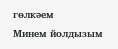гөлкәем
Минем йолдызым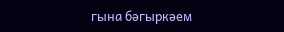гына бәгыркәем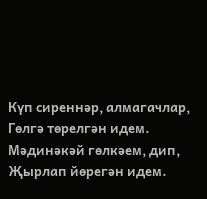Күп сиреннәр, алмагачлар,
Гөлгә төрелгән идем.
Мәдинәкәй гөлкәем, дип,
Җырлап йөрегән идем.